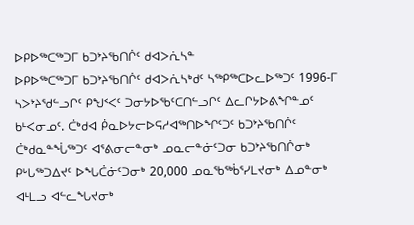ᐅᑭᐅᖅᑕᖅᑐᒥ ᑲᑐᔾᔨᖃᑎᒌᑦ ᑯᐊᐳᕇᓴᓐ
ᐅᑭᐅᖅᑕᖅᑐᒥ ᑲᑐᔾᔨᖃᑎᒌᑦ ᑯᐊᐳᕇᓴᒃᑯᑦ ᓴᖅᑭᖅᑕᐅᓚᐅᖅᑐᑦ 1996-ᒥ ᓴᐳᔾᔨᖁᓪᓗᒋᑦ ᑭᖑᑉᐸᑦ ᑐᓂᔭᐅᖃᑦᑕᑎᓪᓗᒋᑦ ᐃᓚᒋᔭᐅᕕᖏᓐᓄᑦ ᑲᒻᐸᓂᓄᑦ. ᑖᒃᑯᐊ ᑮᓇᐅᔭᓕᐅᕋᓱᐊᖅᑎᐅᖏᑦᑐᑦ ᑲᑐᔾᔨᖃᑎᒌᑦ ᑖᒃᑯᓇᓐᖔᖅᑐᑦ ᐊᕐᕕᓂᓕᓐᓂᒃ ᓄᓇᓕᓐᓃᑦᑐᓂ ᑲᑐᔾᔨᖃᑎᒌᓂᒃ ᑭᒡᒐᖅᑐᐃᔪᑦ ᐅᖓᑖᓃᑦᑐᓂᒃ 20,000 ᓄᓇᖃᖅᑳᕐᓯᒪᔪᓂᒃ ᐃᓄᓐᓂᒃ ᐊᒻᒪᓗ ᐊᓪᓚᖓᔪᓂᒃ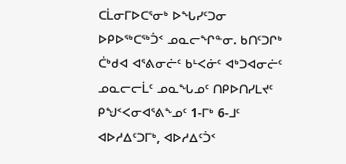ᑕᒫᓂᒥᐅᑕᕐᓂᒃ ᐅᖓᓯᑦᑐᓂ ᐅᑭᐅᖅᑕᖅᑑᑉ ᓄᓇᓕᖏᓐᓂ. ᑲᑎᑦᑐᒋᒃ ᑖᒃᑯᐊ ᐊᕐᕕᓂᓖᑦ ᑲᒻᐸᓃᑦ ᐊᒃᑐᐊᓂᓖᑦ ᓄᓇᓕᓕᒫᑦ ᓄᓇᖓᓄᑦ ᑎᑭᐅᑎᓯᒪᔪᑦ ᑭᖑᑉᐸᓂᐊᕐᕕᖕᓄᑦ 1-ᒥᒃ 6-ᒧᑦ ᐊᐅᓱᐃᑦᑐᒥᒃ, ᐊᐅᓱᐃᑦᑑᑉ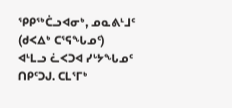ᕿᑭᖅᑖᓗᐊᓂᒃ, ᓄᓇᕕᒻᒧᑦ (ᑯᐸᐃᒃ ᑕᕐᕋᖓᓄᑦ) ᐊᒻᒪᓗ ᓛᐸᑐᐊ ᓯᒡᔭᖓᓄᑦ ᑎᑭᑦᑐᒍ. ᑕᒪᕐᒥᒃ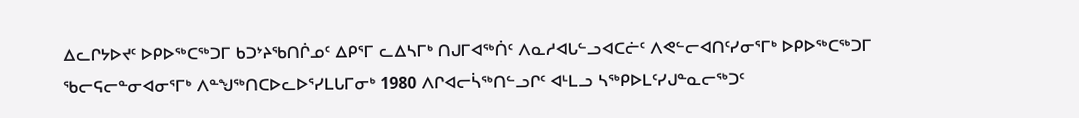ᐃᓚᒋᔭᐅᔪᑦ ᐅᑭᐅᖅᑕᖅᑐᒥ ᑲᑐᔾᔨᖃᑎᒌᓄᑦ ᐃᑭᕐᒥ ᓚᐃᓴᒥᒃ ᑎᒍᒥᐊᖅᑏᑦ ᐱᓇᓱᐊᒐᓪᓗᐊᑕᓖᑦ ᐱᕙᓪᓕᐊᑎᑦᓯᓂᕐᒥᒃ ᐅᑭᐅᖅᑕᖅᑐᒥ ᖃᓕᕋᓕᓐᓂᐊᓂᕐᒥᒃ ᐱᓐᖑᖅᑎᑕᐅᓚᐅᕐᓯᒪᒐᒥᓂᒃ 1980 ᐱᒋᐊᓕᓵᖅᑎᓪᓗᒋᑦ ᐊᒻᒪᓗ ᓴᖅᑭᐅᒪᑦᓯᒍᓐᓇᓕᖅᑐᑦ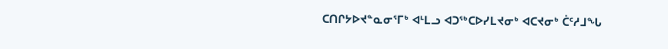ᑕᑎᒋᔭᐅᔪᓐᓇᓂᕐᒥᒃ ᐊᒻᒪᓗ ᐊᑐᖅᑕᐅᓯᒪᔪᓂᒃ ᐊᑕᔪᓂᒃ ᑖᑦᓱᒧᖓ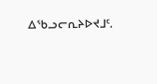ᐃᖃᓗᓕᕆᔨᐅᔪᒧᑦ.